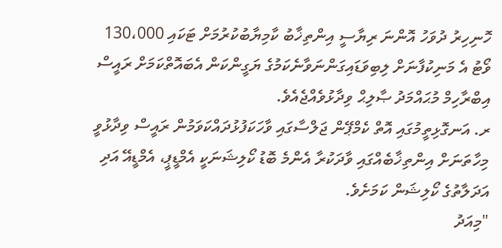ހޮނިހިރު ދުވަހު އޮންނަ ރިޔާސީ އިންތިޚާބު ކާމިޔާބުކުރުމަށް ޓަކައި 130،000 ވޯޓު އެ މަނިކުފާނަށް ލިބިވަޑައިގަންނަވާނެކަމުގެ ޔަގީންކަން އެބައޮތްކަމަށް ރައީސް އިބްރާހިމް މުޙައްމަދު ޞާލިޙް ވިދާޅުވެއްޖެއެވެ.
ރ. އަނގޮޅިތީމުގައި އޮތް ކެމްޕޭން ޖަލްސާގައި ވާހަކަފުޅުދައްކަވަމުން ރައީސް ވިދާޅުވީ މިހާތަނަށް އިންތިޚާބެއްގައި ވާދަކުރާ އެންމެ ބޮޑު ކޯލިޝަނަކީ އެމްޑީޕީ، އެމްޑީއޭ އަދި އަދަލާތުގެ ކޯލިޝަން ކަމަށެވެ.
"މިއަދު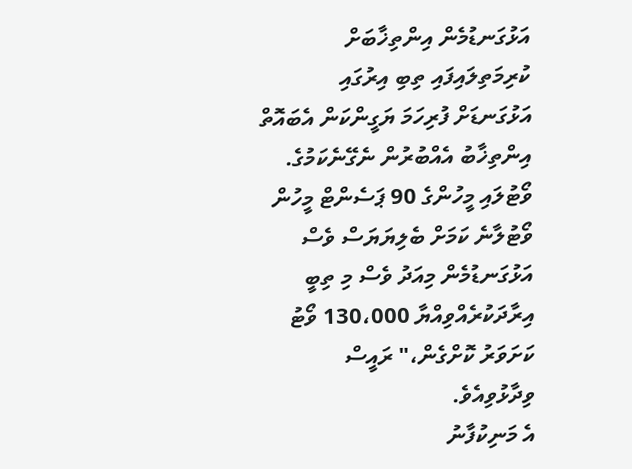އަޅުގަނޑުމެން އިންތިޚާބަށް ކުރިމަތިލައިފައި ތިބި އިރުގައި އަޅުގަނޑަށް ފުރިހަމަ ޔަގީންކަން އެބައޮތް އިންތިޚާބު އެއްބުރުން ނެގޭނެކަމުގެ. ވޯޓުލައި މީހުންގެ 90 ޕަސެންޓް މީހުން ވޯޓުލާނެ ކަމަށް ބެލިޔަޔަސް ވެސް އަޅުގަނޑުމެން މިއަދު ވެސް މި ތިބީ އިރާދަކުރެއްވިއްޔާ 130،000 ވޯޓު ކަށަވަރު ކޮށްގެން،" ރައީސް ވިދާޅުވިއެވެ.
އެ މަނިކުފާނު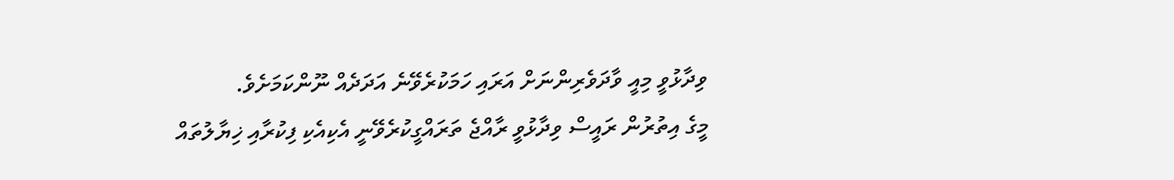ވިދާޅުވީ މިއީ ވާދަވެރިންނަށް އަރައި ހަމަކުރެވޭނެ އަދަދެއް ނޫންކަމަށެވެ.
މީގެ އިތުރުން ރައީސް ވިދާޅުވީ ރާއްޖެ ތަރައްގީކުރެވޭނީ އެކިއެކި ފިކުރާއި ޚިޔާލުތައް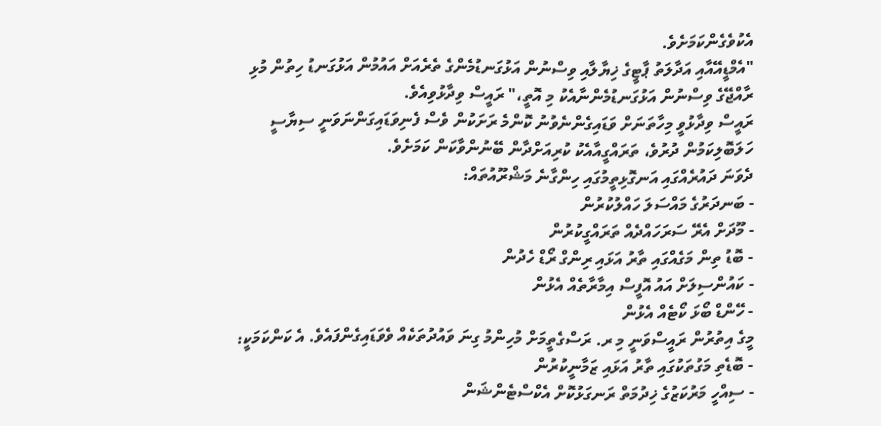އެކުވެގެންކަމަށެވެ.
"އެމްޑީއޭއާއި އަދާލަތު ޕާޓީގެ ޚިޔާލާއި ވިސްނުން އަޅުގަނޑުމެންގެ ތެރެއަށް އައުމުން އަޅުގަނޑު ހިތުން މުޅި ރާއްޖޭގެ ވިސްނުން އަޅުގަނޑުމެންނާއެކު މި އޮތީ،" ރައީސް ވިދާޅުވިއެވެ.
ރައީސް ވިދާޅުވީ މިހާތަނަށް ވަޑައިގެންނެވުނު ކޮންމެ ރަށަކުން ވެސް ފެނިވަޑައިގަންނަވަނީ ސިޔާސީ ހަލަބޮލިކަމުން ދުރުވެ، ތަރައްގީއާއެކު ކުރިއަށްދާން ބޭނުންވާކަން ކަމަށެވެ.
ދެވަނަ ދައުރެއްގައި އަނގޮޅިތީމުގައި ހިންގާނެ މަޝްރޫއުތައް:
- ބަނދަރުގެ މައްސަލަ ހައްލުކުރުން
- މޫދަށް އެރޭ ސަރަހައްދެއް ތަރައްގީކުރުން
- ބޮޑު ތިން މަގެއްގައި ތާރު އަޅައި ރިންގް ރޯޑް ހެދުން
- ކައުންސިލަށް އައު އޮފީސް އިމާރާތެއް އެޅުން
- ހޭންޑް ބޯޅަ ކޯޓެއް އެޅުން
މީގެ އިތުރުން ރައީސްވަނީ މި ރ. ރަސްގެތީމަށް މުހިންމު ގިނަ ވައުދުތަކެއް ވެވަޑައިގެންފައެވެ. އެ ކަންކަމަކީ:
- ބޮޑެތި މަގުތަކުގައި ތާރު އަޅައި ޒަމާނީކުރުން
- ސިއްހީ މަރުކަޒުގެ ޚިދުމަތް ރަނގަޅުކޮށް އެކްސްޓެންޝަން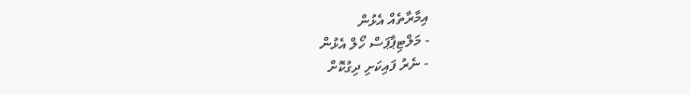އިމާރާތެއް އެޅުން
- މަލްޓިޕާޕަސް ހޯލް އެޅުން
- ނެރު ފައިކަށި ދިގުކޮށް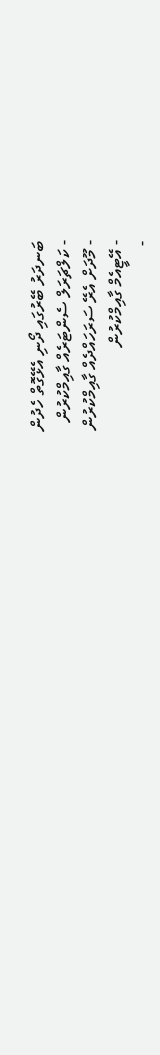ބަނދަރު ބޭރުގައި ދޯނި އެޅޭގޮތް ހެދުން
- ކަލްޗަރަލް ސެންޓަރެއް ގާއިމްކުރުން
- މޫދަށް އެރޭ ސަރަހައްދެއް ގާއިމްކުރުން
- އޭޓީއެމް ގާއިމްކުރުން
-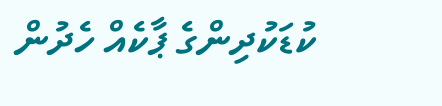ކުޑަކުދިންގެ ޕާކެއް ހެދުން